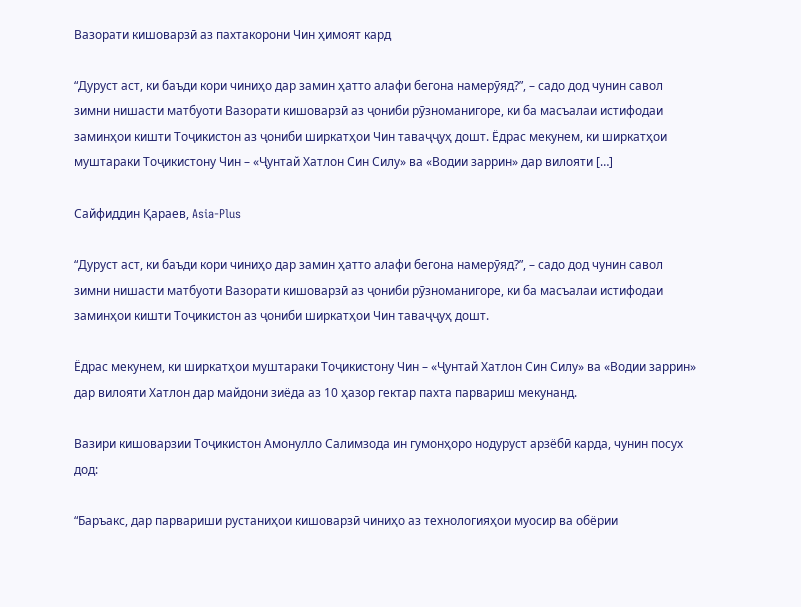Вазорати кишоварзӣ аз пахтакорони Чин ҳимоят кард

“Дуруст аст, ки баъди кори чиниҳо дар замин ҳатто алафи бегона намерӯяд?”, – садо дод чунин савол зимни нишасти матбуоти Вазорати кишоварзӣ аз ҷониби рӯзноманигоре, ки ба масъалаи истифодаи заминҳои кишти Тоҷикистон аз ҷониби ширкатҳои Чин таваҷҷуҳ дошт. Ёдрас мекунем, ки ширкатҳои муштараки Тоҷикистону Чин – «Ҷунтай Хатлон Син Силу» ва «Водии заррин» дар вилояти […]

Сайфиддин Қараев, Asia-Plus

“Дуруст аст, ки баъди кори чиниҳо дар замин ҳатто алафи бегона намерӯяд?”, – садо дод чунин савол зимни нишасти матбуоти Вазорати кишоварзӣ аз ҷониби рӯзноманигоре, ки ба масъалаи истифодаи заминҳои кишти Тоҷикистон аз ҷониби ширкатҳои Чин таваҷҷуҳ дошт.

Ёдрас мекунем, ки ширкатҳои муштараки Тоҷикистону Чин – «Ҷунтай Хатлон Син Силу» ва «Водии заррин» дар вилояти Хатлон дар майдони зиёда аз 10 ҳазор гектар пахта парвариш мекунанд.

Вазири кишоварзии Тоҷикистон Амонулло Салимзода ин гумонҳоро нодуруст арзёбӣ карда, чунин посух дод:

“Баръакс, дар парвариши рустаниҳои кишоварзӣ чиниҳо аз технологияҳои муосир ва обёрии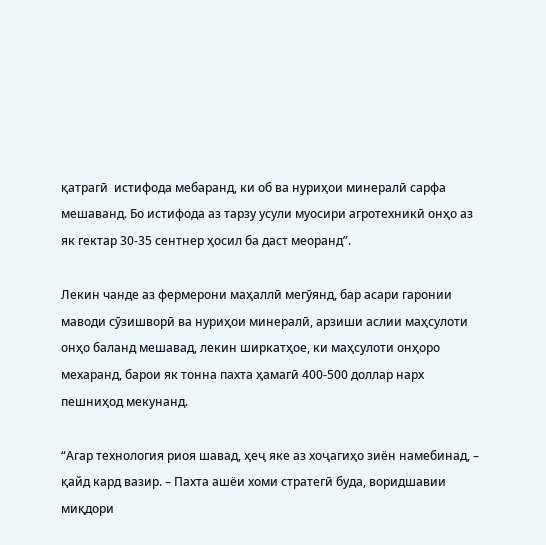қатрагӣ  истифода мебаранд, ки об ва нуриҳои минералӣ сарфа мешаванд. Бо истифода аз тарзу усули муосири агротехникӣ онҳо аз як гектар 30-35 сентнер ҳосил ба даст меоранд”.

Лекин чанде аз фермерони маҳаллӣ мегӯянд, бар асари гаронии маводи сӯзишворӣ ва нуриҳои минералӣ, арзиши аслии маҳсулоти онҳо баланд мешавад, лекин ширкатҳое, ки маҳсулоти онҳоро мехаранд, барои як тонна пахта ҳамагӣ 400-500 доллар нарх пешниҳод мекунанд.

“Агар технология риоя шавад, ҳеҷ яке аз хоҷагиҳо зиён намебинад, – қайд кард вазир. – Пахта ашёи хоми стратегӣ буда, воридшавии миқдори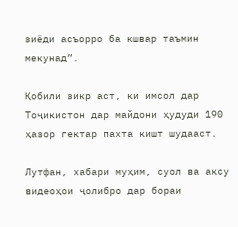зиёди асъорро ба кшвар таъмин мекунад”.

Қобили зикр аст, ки имсол дар Тоҷикистон дар майдони ҳудуди 190 ҳазор гектар пахта кишт шудааст.

Лутфан, хабари муҳим, суол ва аксу видеоҳои ҷолибро дар бораи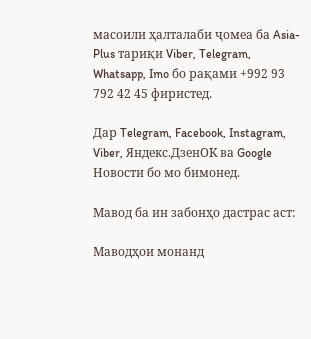масоили ҳалталаби ҷомеа ба Asia-Plus тариқи Viber, Telegram, Whatsapp, Imo бо рақами +992 93 792 42 45 фиристед.

Дар Telegram, Facebook, Instagram, Viber, Яндекс.ДзенOK ва Google Новости бо мо бимонед.

Мавод ба ин забонҳо дастрас аст:

Маводҳои монанд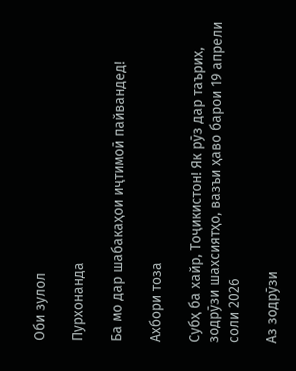Оби зулол

Пурхонанда

Ба мо дар шабакаҳои иҷтимоӣ пайвандед!

Ахбори тоза

Субҳ ба хайр, Тоҷикистон! Як рӯз дар таърих, зодрӯзи шахсиятҳо, вазъи ҳаво барои 19 апрели соли 2026

Аз зодрӯзи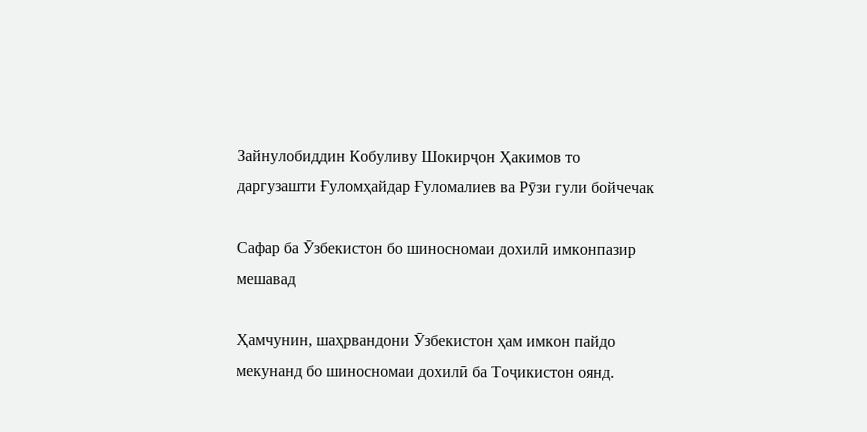Зайнулобиддин Кобуливу Шокирҷон Ҳакимов то даргузашти Ғуломҳайдар Ғуломалиев ва Рӯзи гули бойчечак

Сафар ба Ӯзбекистон бо шиносномаи дохилӣ имконпазир мешавад

Ҳамчунин, шаҳрвандони Ӯзбекистон ҳам имкон пайдо мекунанд бо шиносномаи дохилӣ ба Тоҷикистон оянд.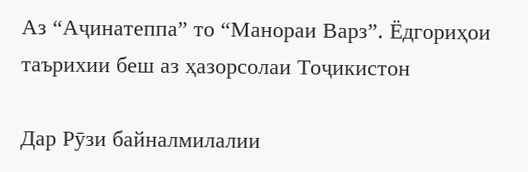Аз “Аҷинатеппа” то “Манораи Варз”. Ёдгориҳои таърихии беш аз ҳазорсолаи Тоҷикистон

Дар Рӯзи байналмилалии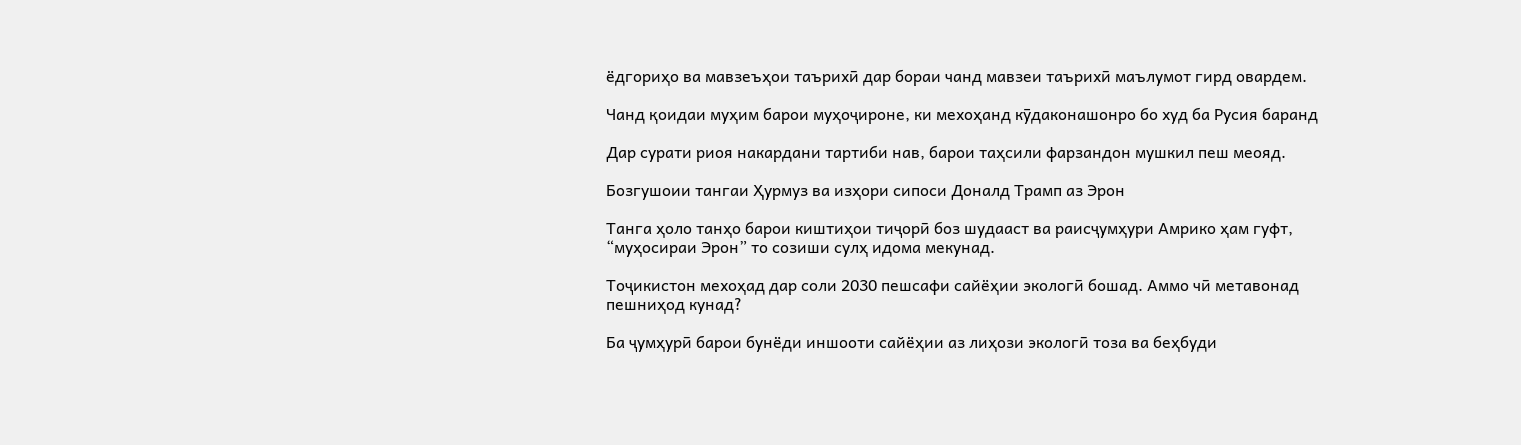ёдгориҳо ва мавзеъҳои таърихӣ дар бораи чанд мавзеи таърихӣ маълумот гирд овардем.

Чанд қоидаи муҳим барои муҳоҷироне, ки мехоҳанд кӯдаконашонро бо худ ба Русия баранд

Дар сурати риоя накардани тартиби нав, барои таҳсили фарзандон мушкил пеш меояд.

Бозгушоии тангаи Ҳурмуз ва изҳори сипоси Доналд Трамп аз Эрон

Танга ҳоло танҳо барои киштиҳои тиҷорӣ боз шудааст ва раисҷумҳури Амрико ҳам гуфт, “муҳосираи Эрон” то созиши сулҳ идома мекунад.

Тоҷикистон мехоҳад дар соли 2030 пешсафи сайёҳии экологӣ бошад. Аммо чӣ метавонад пешниҳод кунад?

Ба ҷумҳурӣ барои бунёди иншооти сайёҳии аз лиҳози экологӣ тоза ва беҳбуди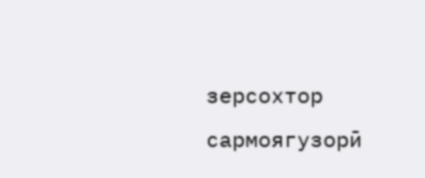зерсохтор сармоягузорӣ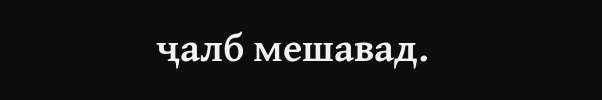ҷалб мешавад.